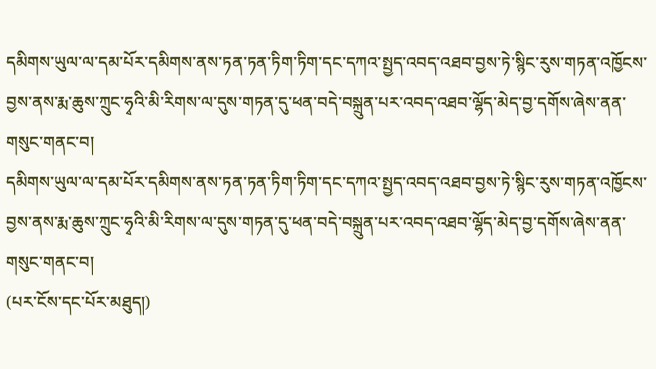དམིགས་ཡུལ་ལ་དམ་པོར་དམིགས་ནས་ཏན་ཏན་ཏིག་ཏིག་དང་དཀའ་སྤྱད་འབད་འཐབ་བྱས་ཏེ་སྙིང་རུས་གཏན་འཁྱོངས་བྱས་ནས་རྨ་ཆུས་ཀྲུང་ཧྭའི་མི་རིགས་ལ་དུས་གཏན་དུ་ཕན་བདེ་བསྐྲུན་པར་འབད་འཐབ་ལྷོད་མེད་བྱ་དགོས་ཞེས་ནན་གསུང་གནང་བ།
དམིགས་ཡུལ་ལ་དམ་པོར་དམིགས་ནས་ཏན་ཏན་ཏིག་ཏིག་དང་དཀའ་སྤྱད་འབད་འཐབ་བྱས་ཏེ་སྙིང་རུས་གཏན་འཁྱོངས་བྱས་ནས་རྨ་ཆུས་ཀྲུང་ཧྭའི་མི་རིགས་ལ་དུས་གཏན་དུ་ཕན་བདེ་བསྐྲུན་པར་འབད་འཐབ་ལྷོད་མེད་བྱ་དགོས་ཞེས་ནན་གསུང་གནང་བ།
(པར་ངོས་དང་པོར་མཐུད།)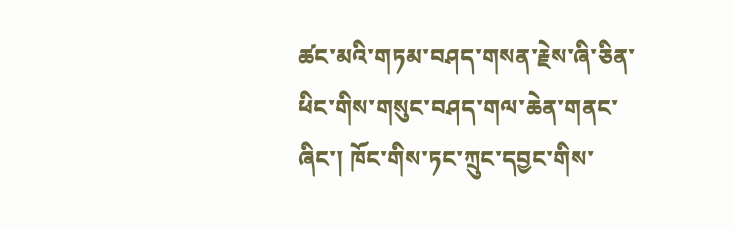ཚང་མའི་གཏམ་བཤད་གསན་རྗེས་ཞི་ཅིན་ཕིང་གིས་གསུང་བཤད་གལ་ཆེན་གནང་ཞིང་། ཁོང་གིས་ཏང་ཀྲུང་དབྱང་གིས་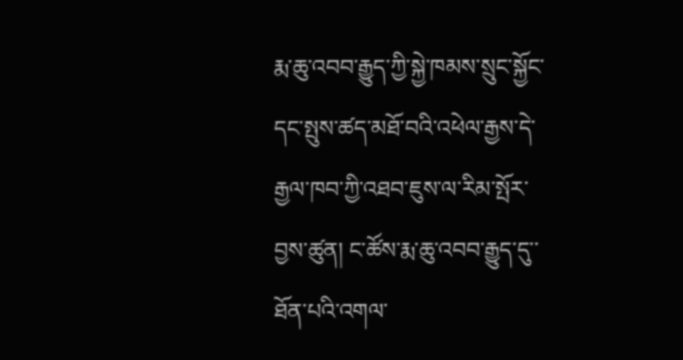རྨ་ཆུ་འབབ་རྒྱུད་ཀྱི་སྐྱེ་ཁམས་སྲུང་སྐྱོང་དང་སྤུས་ཚད་མཐོ་བའི་འཕེལ་རྒྱས་དེ་རྒྱལ་ཁབ་ཀྱི་འཐབ་ཇུས་ལ་རིམ་སྤོར་བྱས་ཚུན། ང་ཚོས་རྨ་ཆུ་འབབ་རྒྱུད་དུ་་ཐོན་པའི་འགལ་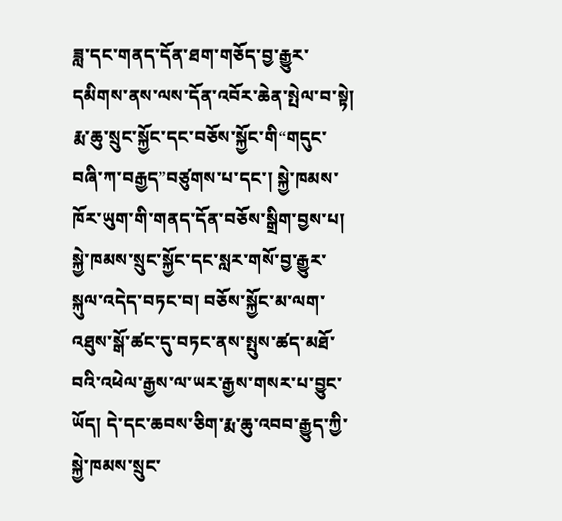ཟླ་དང་གནད་དོན་ཐག་གཅོད་བྱ་རྒྱུར་དམིགས་ནས་ལས་དོན་འབོར་ཆེན་སྤེལ་བ་སྟེ། རྨ་ཆུ་སྲུང་སྐྱོང་དང་བཅོས་སྐྱོང་གི“གདུང་བཞི་ཀ་བརྒྱད”བཙུགས་པ་དང་། སྐྱེ་ཁམས་ཁོར་ཡུག་གི་གནད་དོན་བཅོས་སྒྲིག་བྱས་པ། སྐྱེ་ཁམས་སྲུང་སྐྱོང་དང་སླར་གསོ་བྱ་རྒྱུར་སྐུལ་འདེད་བཏང་བ། བཅོས་སྐྱོང་མ་ལག་འཐུས་སྒོ་ཚང་དུ་བཏང་ནས་སྤུས་ཚད་མཐོ་བའི་འཕེལ་རྒྱས་ལ་ཡར་རྒྱས་གསར་པ་བྱུང་ཡོད། དེ་དང་ཆབས་ཅིག་རྨ་ཆུ་འབབ་རྒྱུད་ཀྱི་སྐྱེ་ཁམས་སྲུང་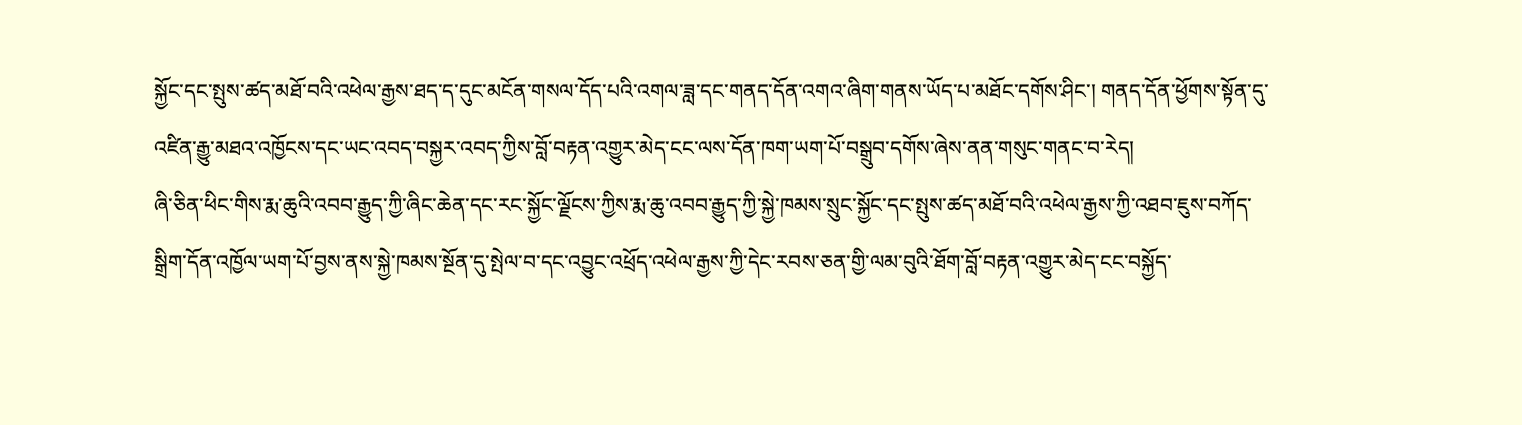སྐྱོང་དང་སྤུས་ཚད་མཐོ་བའི་འཕེལ་རྒྱས་ཐད་ད་དུང་མངོན་གསལ་དོད་པའི་འགལ་ཟླ་དང་གནད་དོན་འགའ་ཞིག་གནས་ཡོད་པ་མཐོང་དགོས་ཤིང་། གནད་དོན་ཕྱོགས་སྟོན་དུ་འཛིན་རྒྱུ་མཐའ་འཁྱོངས་དང་ཡང་འབད་བསྐྱར་འབད་ཀྱིས་བློ་བརྟན་འགྱུར་མེད་ངང་ལས་དོན་ཁག་ཡག་པོ་བསྒྲུབ་དགོས་ཞེས་ནན་གསུང་གནང་བ་རེད།
ཞི་ཅིན་ཕིང་གིས་རྨ་ཆུའི་འབབ་རྒྱུད་ཀྱི་ཞིང་ཆེན་དང་རང་སྐྱོང་ལྗོངས་ཀྱིས་རྨ་ཆུ་འབབ་རྒྱུད་ཀྱི་སྐྱེ་ཁམས་སྲུང་སྐྱོང་དང་སྤུས་ཚད་མཐོ་བའི་འཕེལ་རྒྱས་ཀྱི་འཐབ་ཇུས་བཀོད་སྒྲིག་དོན་འཁྱོལ་ཡག་པོ་བྱས་ནས་སྐྱེ་ཁམས་སྔོན་དུ་སྤེལ་བ་དང་འབྱུང་འཕྲོད་འཕེལ་རྒྱས་ཀྱི་དེང་རབས་ཅན་གྱི་ལམ་བུའི་ཐོག་བློ་བརྟན་འགྱུར་མེད་ངང་བསྐྱོད་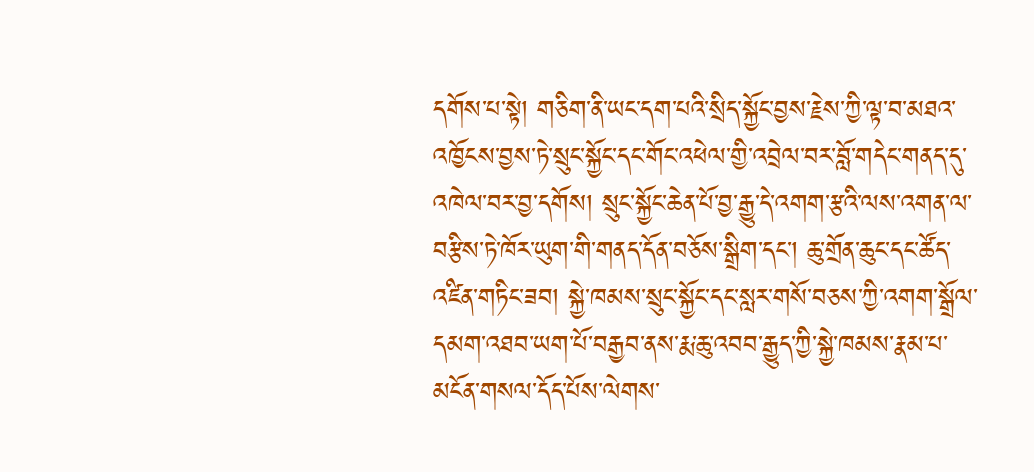དགོས་པ་སྟེ། གཅིག་ནི་ཡང་དག་པའི་སྲིད་སྐྱོང་བྱས་རྗེས་ཀྱི་ལྟ་བ་མཐའ་འཁྱོངས་བྱས་ཏེ་སྲུང་སྐྱོང་དང་གོང་འཕེལ་གྱི་འབྲེལ་བར་བློ་གདེང་གནད་དུ་འཁེལ་བར་བྱ་དགོས། སྲུང་སྐྱོང་ཆེན་པོ་བྱ་རྒྱུ་དེ་འགག་རྩའི་ལས་འགན་ལ་བརྩིས་ཏེ་ཁོར་ཡུག་གི་གནད་དོན་བཅོས་སྒྲིག་དང་། ཆུ་གྲོན་ཆུང་དང་ཚོད་འཛིན་གཏིང་ཟབ། སྐྱེ་ཁམས་སྲུང་སྐྱོང་དང་སླར་གསོ་བཅས་ཀྱི་འགག་སྒྲོལ་དམག་འཐབ་ཡག་པོ་བརྒྱབ་ནས་རྨ་ཆུ་འབབ་རྒྱུད་ཀྱི་སྐྱེ་ཁམས་རྣམ་པ་མངོན་གསལ་དོད་པོས་ལེགས་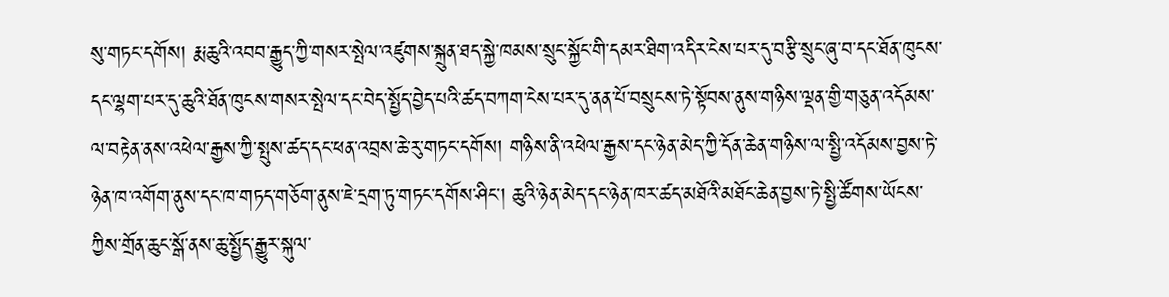སུ་གཏང་དགོས། རྨ་ཆུའི་འབབ་རྒྱུད་ཀྱི་གསར་སྤེལ་འཛུགས་སྐྲུན་ཐད་སྐྱེ་ཁམས་སྲུང་སྐྱོང་གི་དམར་ཐིག་འདིར་ངེས་པར་དུ་བརྩི་སྲུང་ཞུ་བ་དང་ཐོན་ཁུངས་དང་ལྷག་པར་དུ་ཆུའི་ཐོན་ཁུངས་གསར་སྤེལ་དང་བེད་སྤྱོད་བྱེད་པའི་ཚད་བཀག་ངེས་པར་དུ་ནན་པོ་བསྲུངས་ཏེ་སྟོབས་ནུས་གཉིས་ལྡན་གྱི་གཅུན་འདོམས་ལ་བརྟེན་ནས་འཕེལ་རྒྱས་ཀྱི་སྤུས་ཚད་དང་ཕན་འབྲས་ཆེ་རུ་གཏང་དགོས། གཉིས་ནི་འཕེལ་རྒྱས་དང་ཉེན་མེད་ཀྱི་དོན་ཆེན་གཉིས་ལ་སྤྱི་འདོམས་བྱས་ཏེ་ཉེན་ཁ་འགོག་ནུས་དང་ཁ་གཏད་གཅོག་ནུས་ཇེ་དྲག་ཏུ་གཏང་དགོས་ཤིང་། ཆུའི་ཉེན་མེད་དང་ཉེན་ཁར་ཚད་མཐོའི་མཐོང་ཆེན་བྱས་ཏེ་སྤྱི་ཚོགས་ཡོངས་ཀྱིས་གྲོན་ཆུང་སྒོ་ནས་ཆུ་སྤྱོད་རྒྱུར་སྐུལ་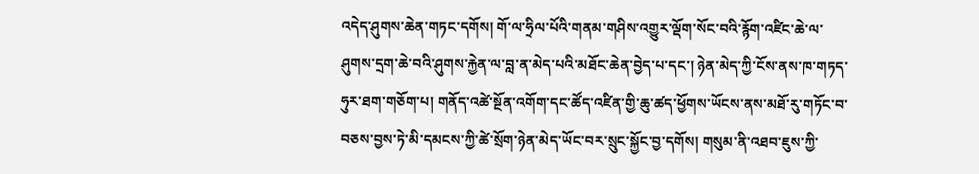འདེད་ཤུགས་ཆེན་གཏང་དགོས། གོ་ལ་ཧྲིལ་པོའི་གནམ་གཤིས་འགྱུར་ལྡོག་སོང་བའི་རྙོག་འཛིང་ཆེ་ལ་ཤུགས་དྲག་ཆེ་བའི་ཤུགས་རྐྱེན་ལ་བླ་ན་མེད་པའི་མཐོང་ཆེན་བྱེད་པ་དང་། ཉེན་མེད་ཀྱི་ངོས་ནས་ཁ་གཏད་ཧུར་ཐག་གཅོག་པ། གནོད་འཚེ་སྔོན་འགོག་དང་ཚོད་འཛིན་གྱི་ཆུ་ཚད་ཕྱོགས་ཡོངས་ནས་མཐོ་རུ་གཏོང་བ་བཅས་བྱས་ཏེ་མི་དམངས་ཀྱི་ཚེ་སྲོག་ཉེན་མེད་ཡོང་བར་སྲུང་སྐྱོང་བྱ་དགོས། གསུམ་ནི་འཐབ་ཇུས་ཀྱི་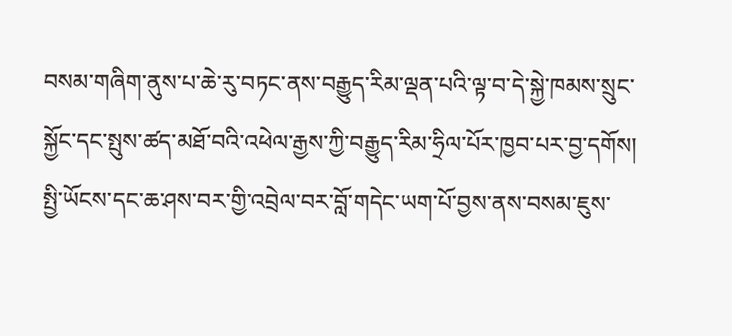བསམ་གཞིག་ནུས་པ་ཆེ་རུ་བཏང་ནས་བརྒྱུད་རིམ་ལྡན་པའི་ལྟ་བ་དེ་སྐྱེ་ཁམས་སྲུང་སྐྱོང་དང་སྤུས་ཚད་མཐོ་བའི་འཕེལ་རྒྱས་ཀྱི་བརྒྱུད་རིམ་ཧྲིལ་པོར་ཁྱབ་པར་བྱ་དགོས། སྤྱི་ཡོངས་དང་ཆ་ཤས་བར་གྱི་འབྲེལ་བར་བློ་གདེང་ཡག་པོ་བྱས་ནས་བསམ་ཇུས་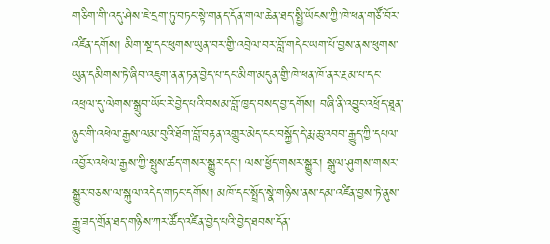གཅིག་གི་འདུ་ཤེས་ཇེ་དྲག་ཏུ་བཏང་སྟེ་གནད་དོན་གལ་ཆེན་ཐད་སྤྱི་ཡོངས་ཀྱི་ཁེ་ཕན་གཙོ་བོར་འཛིན་དགོས། མིག་སྔ་དང་ཕུགས་ཡུན་བར་གྱི་འབྲེལ་བར་བློ་གདེང་ཡག་པོ་བྱས་ནས་ཕུགས་ཡུན་དམིགས་ཏེ་ཞིབ་འཇུག་ནན་ཏན་བྱེད་པ་དང་མིག་མདུན་གྱི་ཁེ་ཕན་ཁོ་ནར་རྔམ་པ་དང་འཕྲལ་དུ་ལེགས་སྒྲུབ་ཡོང་རེ་བྱེད་པའི་བསམ་བློ་ཁྱད་བསད་བྱ་དགོས། བཞི་ནི་འབྱུང་འཕྲོད་ཐཱན་ཉུང་གི་འཕེལ་རྒྱས་ལམ་བུའི་ཐོག་བློ་བརྟན་འགྱུར་མེད་ངང་བསྐྱོད་དེ་རྨ་ཆུ་འབབ་རྒྱུད་ཀྱི་དཔལ་འབྱོར་འཕེལ་རྒྱས་ཀྱི་སྤུས་ཚད་གསར་སྒྱུར་དང་། ལས་ཕྱོད་གསར་སྒྱུར། སྒུལ་ཤུགས་གསར་སྒྱུར་བཅས་ལ་སྐུལ་འདེད་གཏང་དགོས། མཁོ་དང་སྤྲོད་སྣེ་གཉིས་ནས་དམ་འཛིན་བྱས་ཏེ་ནུས་རྒྱུ་ཟད་གྲོན་ཐད་གཉིས་ཀར་ཚོད་འཛིན་བྱེད་པའི་བྱེད་ཐབས་དོན་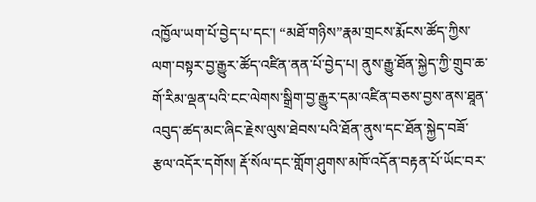འཁྱོལ་ཡག་པོ་བྱེད་པ་དང་། “མཐོ་གཉིས”རྣམ་གྲངས་རྨོངས་ཚོད་ཀྱིས་ལག་བསྟར་བྱ་རྒྱུར་ཚོད་འཛིན་ནན་པོ་བྱེད་པ། ནུས་རྒྱུ་ཐོན་སྐྱེད་ཀྱི་གྲུབ་ཆ་གོ་རིམ་ལྡན་པའི་ངང་ལེགས་སྒྲིག་བྱ་རྒྱུར་དམ་འཛིན་བཅས་བྱས་ནས་ཐཱན་འབུད་ཚད་མང་ཞིང་རྗེས་ལུས་ཐེབས་པའི་ཐོན་ནུས་དང་ཐོན་སྐྱེད་བཟོ་རྩལ་འདོར་དགོས། རྡོ་སོལ་དང་གློག་ཤུགས་མཁོ་འདོན་བརྟན་པོ་ཡོང་བར་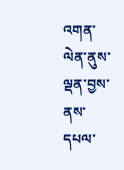འགན་ལེན་ནུས་ལྡན་བྱས་ནས་དཔལ་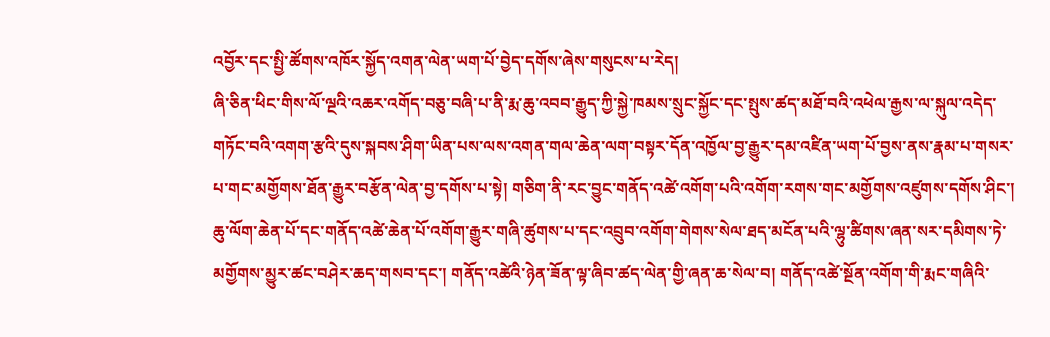འབྱོར་དང་སྤྱི་ཚོགས་འཁོར་སྐྱོད་འགན་ལེན་ཡག་པོ་བྱེད་དགོས་ཞེས་གསུངས་པ་རེད།
ཞི་ཅིན་ཕིང་གིས་ལོ་ལྔའི་འཆར་འགོད་བཅུ་བཞི་པ་ནི་རྨ་ཆུ་འབབ་རྒྱུད་ཀྱི་སྐྱེ་ཁམས་སྲུང་སྐྱོང་དང་སྤུས་ཚད་མཐོ་བའི་འཕེལ་རྒྱས་ལ་སྐུལ་འདེད་གཏོང་བའི་འགག་རྩའི་དུས་སྐབས་ཤིག་ཡིན་པས་ལས་འགན་གལ་ཆེན་ལག་བསྟར་དོན་འཁྱོལ་བྱ་རྒྱུར་དམ་འཛིན་ཡག་པོ་བྱས་ནས་རྣམ་པ་གསར་པ་གང་མགྱོགས་ཐོན་རྒྱུར་བརྩོན་ལེན་བྱ་དགོས་པ་སྟེ། གཅིག་ནི་རང་བྱུང་གནོད་འཚེ་འགོག་པའི་འགོག་རགས་གང་མགྱོགས་འཛུགས་དགོས་ཤིང་། ཆུ་ལོག་ཆེན་པོ་དང་གནོད་འཚེ་ཆེན་པོ་འགོག་རྒྱུར་གཞི་ཚུགས་པ་དང་འབྲུབ་འགོག་གེགས་སེལ་ཐད་མངོན་པའི་ལྷུ་ཚིགས་ཞན་སར་དམིགས་ཏེ་མགྱོགས་མྱུར་ཚང་བཤེར་ཆད་གསབ་དང་། གནོད་འཚེའི་ཉེན་ཟོན་ལྟ་ཞིབ་ཚད་ལེན་གྱི་ཞན་ཆ་སེལ་བ། གནོད་འཚེ་སྔོན་འགོག་གི་རྨང་གཞིའི་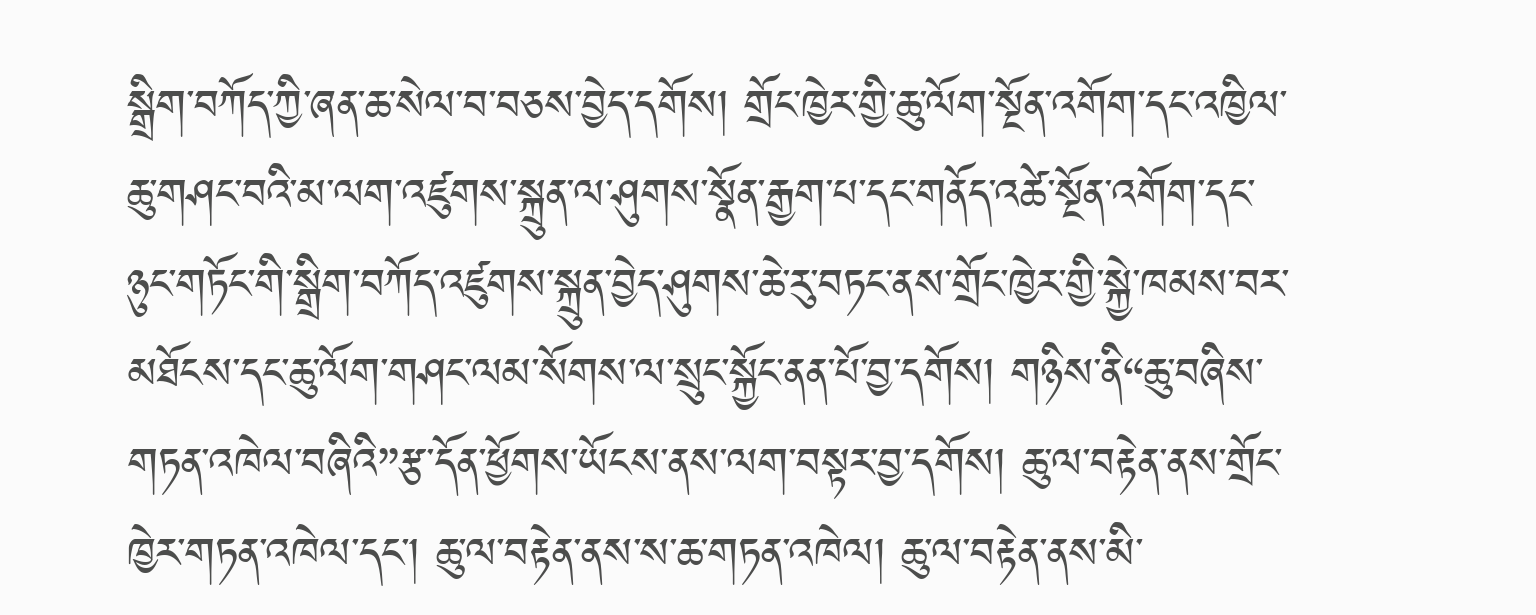སྒྲིག་བཀོད་ཀྱི་ཞན་ཆ་སེལ་བ་བཅས་བྱེད་དགོས། གྲོང་ཁྱེར་གྱི་ཆུ་ལོག་སྔོན་འགོག་དང་འཁྱིལ་ཆུ་གཤང་བའི་མ་ལག་འཛུགས་སྐྲུན་ལ་ཤུགས་སྣོན་རྒྱག་པ་དང་གནོད་འཚེ་སྔོན་འགོག་དང་ཉུང་གཏོང་གི་སྒྲིག་བཀོད་འཛུགས་སྐྲུན་བྱེད་ཤུགས་ཆེ་རུ་བཏང་ནས་གྲོང་ཁྱེར་གྱི་སྐྱེ་ཁམས་བར་མཐོངས་དང་ཆུ་ལོག་གཤང་ལམ་སོགས་ལ་སྲུང་སྐྱོང་ནན་པོ་བྱ་དགོས། གཉིས་ནི“ཆུ་བཞིས་གཏན་འཁེལ་བཞིའི”རྩ་དོན་ཕྱོགས་ཡོངས་ནས་ལག་བསྟར་བྱ་དགོས། ཆུ་ལ་བརྟེན་ནས་གྲོང་ཁྱེར་གཏན་འཁེལ་དང་། ཆུ་ལ་བརྟེན་ནས་ས་ཆ་གཏན་འཁེལ། ཆུ་ལ་བརྟེན་ནས་མི་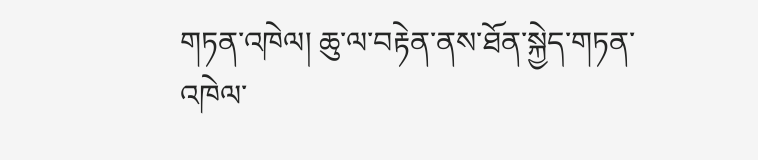གཏན་འཁེལ། ཆུ་ལ་བརྟེན་ནས་ཐོན་སྐྱེད་གཏན་འཁེལ་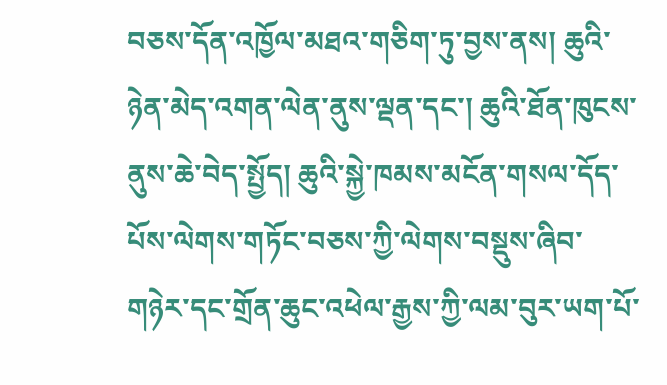བཅས་དོན་འཁྱོལ་མཐའ་གཅིག་ཏུ་བྱས་ནས། ཆུའི་ཉེན་མེད་འགན་ལེན་ནུས་ལྡན་དང་། ཆུའི་ཐོན་ཁུངས་ནུས་ཆེ་བེད་སྤྱོད། ཆུའི་སྐྱེ་ཁམས་མངོན་གསལ་དོད་པོས་ལེགས་གཏོང་བཅས་ཀྱི་ལེགས་བསྡུས་ཞིབ་གཉེར་དང་གྲོན་ཆུང་འཕེལ་རྒྱས་ཀྱི་ལམ་བུར་ཡག་པོ་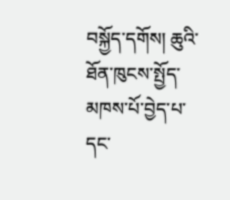བསྐྱོད་དགོས། ཆུའི་ཐོན་ཁུངས་སྤྱོད་མཁས་པོ་བྱེད་པ་དང་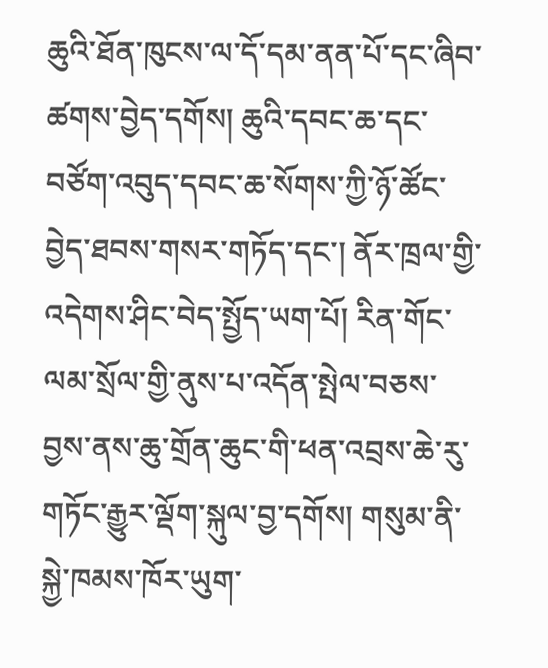ཆུའི་ཐོན་ཁུངས་ལ་དོ་དམ་ནན་པོ་དང་ཞིབ་ཚགས་བྱེད་དགོས། ཆུའི་དབང་ཆ་དང་བཙོག་འབུད་དབང་ཆ་སོགས་ཀྱི་ཉོ་ཚོང་བྱེད་ཐབས་གསར་གཏོད་དང་། ནོར་ཁྲལ་གྱི་འདེགས་ཤིང་བེད་སྤྱོད་ཡག་པོ། རིན་གོང་ལམ་སྲོལ་གྱི་ནུས་པ་འདོན་སྤེལ་བཅས་བྱས་ནས་ཆུ་གྲོན་ཆུང་གི་ཕན་འབྲས་ཆེ་རུ་གཏོང་རྒྱུར་ལྡོག་སྐུལ་བྱ་དགོས། གསུམ་ནི་སྐྱེ་ཁམས་ཁོར་ཡུག་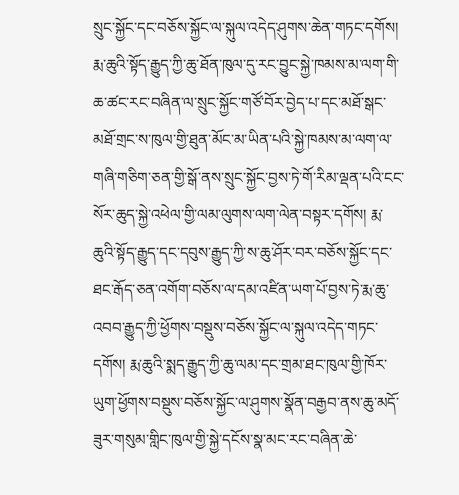སྲུང་སྐྱོང་དང་བཅོས་སྐྱོང་ལ་སྐུལ་འདེད་ཤུགས་ཆེན་གཏང་དགོས། རྨ་ཆུའི་སྟོད་རྒྱུད་ཀྱི་ཆུ་ཐོན་ཁུལ་དུ་རང་བྱུང་སྐྱེ་ཁམས་མ་ལག་གི་ཆ་ཚང་རང་བཞིན་ལ་སྲུང་སྐྱོང་གཙོ་བོར་བྱེད་པ་དང་མཐོ་སྒང་མཐོ་གྲང་ས་ཁུལ་གྱི་ཐུན་མོང་མ་ཡིན་པའི་སྐྱེ་ཁམས་མ་ལག་ལ་གཞི་གཅིག་ཅན་གྱི་སྒོ་ནས་སྲུང་སྐྱོང་བྱས་ཏེ་གོ་རིམ་ལྡན་པའི་ངང་སོར་ཆུད་སྐྱེ་འཕེལ་གྱི་ལམ་ལུགས་ལག་ལེན་བསྟར་དགོས། རྨ་ཆུའི་སྟོད་རྒྱུད་དང་དབུས་རྒྱུད་ཀྱི་ས་ཆུ་ཤོར་བར་བཅོས་སྐྱོང་དང་ཐང་རྒོད་ཅན་འགོག་བཅོས་ལ་དམ་འཛིན་ཡག་པོ་བྱས་ཏེ་རྨ་ཆུ་འབབ་རྒྱུད་ཀྱི་ཕྱོགས་བསྡུས་བཅོས་སྐྱོང་ལ་སྐུལ་འདེད་གཏང་དགོས། རྨ་ཆུའི་སྨད་རྒྱུད་ཀྱི་ཆུ་ལམ་དང་གྲམ་ཐང་ཁུལ་གྱི་ཁོར་ཡུག་ཕྱོགས་བསྡུས་བཅོས་སྐྱོང་ལ་ཤུགས་སྣོན་བརྒྱབ་ནས་ཆུ་མདོ་ཟུར་གསུམ་གླིང་ཁུལ་གྱི་སྐྱེ་དངོས་སྣ་མང་རང་བཞིན་ཆེ་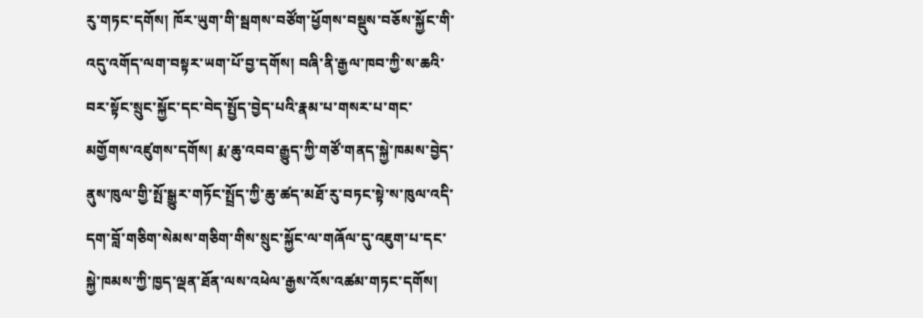རུ་གཏང་དགོས། ཁོར་ཡུག་གི་སྦགས་བཙོག་ཕྱོགས་བསྡུས་བཅོས་སྐྱོང་གི་འདུ་འགོད་ལག་བསྟར་ཡག་པོ་བྱ་དགོས། བཞི་ནི་རྒྱལ་ཁབ་ཀྱི་ས་ཆའི་བར་སྟོང་སྲུང་སྐྱོང་དང་བེད་སྤྱོད་བྱེད་པའི་རྣམ་པ་གསར་པ་གང་མགྱོགས་འཛུགས་དགོས། རྨ་ཆུ་འབབ་རྒྱུད་ཀྱི་གཙོ་གནད་སྐྱེ་ཁམས་བྱེད་ནུས་ཁུལ་གྱི་སྤོ་སྒྱུར་གཏོང་སྤྲོད་ཀྱི་ཆུ་ཚད་མཐོ་རུ་བཏང་སྟེ་ས་ཁུལ་འདི་དག་བློ་གཅིག་སེམས་གཅིག་གིས་སྲུང་སྐྱོང་ལ་གཞོལ་དུ་འཇུག་པ་དང་སྐྱེ་ཁམས་ཀྱི་ཁྱད་ལྡན་ཐོན་ལས་འཕེལ་རྒྱས་འོས་འཚམ་གཏང་དགོས།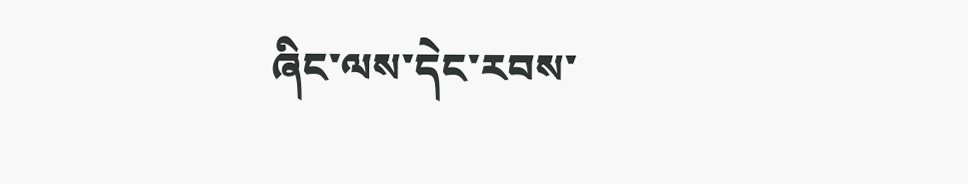ཞིང་ལས་དེང་རབས་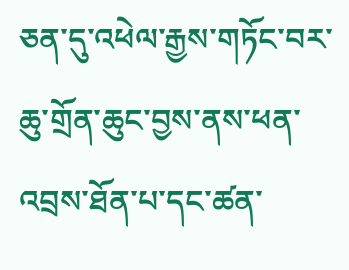ཅན་དུ་འཕེལ་རྒྱས་གཏོང་བར་ཆུ་གྲོན་ཆུང་བྱས་ནས་ཕན་འབྲས་ཐོན་པ་དང་ཚན་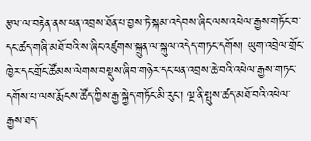རྩལ་ལ་བརྟེན་ནས་ཕན་འབྲས་ཐོན་པ་བྱས་ཏེ་སྐམ་འདེབས་ཞིང་ལས་འཕེལ་རྒྱས་གཏོང་བ་དང་ཚད་གཞི་མཐོ་བའི་ས་ཞིང་འཛུགས་སྐྲུན་ལ་སྐུལ་འདེད་གཏང་དགོས། ཡུག་འབྲེལ་གྲོང་ཁྱེར་དང་གྲོང་ཚོམས་ལེགས་བསྡུས་ཞིབ་གཉེར་དང་ཕན་འབྲས་ཆེ་བའི་འཕེལ་རྒྱས་གཏང་དགོས་པ་ལས་རྨོངས་ཚོད་ཀྱིས་རྒྱ་སྐྱེད་གཏོང་མི་རུང་། ལྔ་ནི་སྤུས་ཚད་མཐོ་བའི་འཕེལ་རྒྱས་ཐད་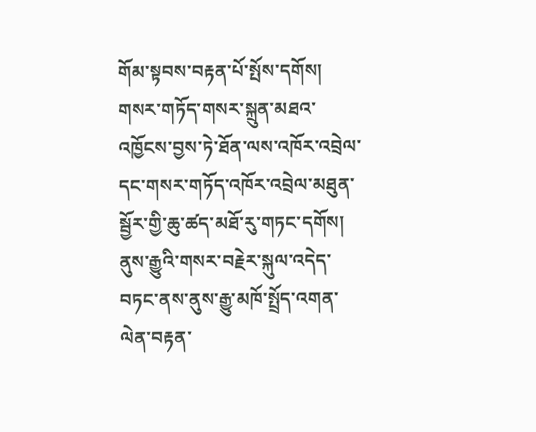གོམ་སྟབས་བརྟན་པོ་སྤོས་དགོས། གསར་གཏོད་གསར་སྐྲུན་མཐའ་འཁྱོངས་བྱས་ཏེ་ཐོན་ལས་འཁོར་འབྲེལ་དང་གསར་གཏོད་འཁོར་འབྲེལ་མཐུན་སྦྱོར་གྱི་ཆུ་ཚད་མཐོ་རུ་གཏང་དགོས། ནུས་རྒྱུའི་གསར་བརྗེར་སྐུལ་འདེད་བཏང་ནས་ནུས་རྒྱུ་མཁོ་སྤྲོད་འགན་ལེན་བརྟན་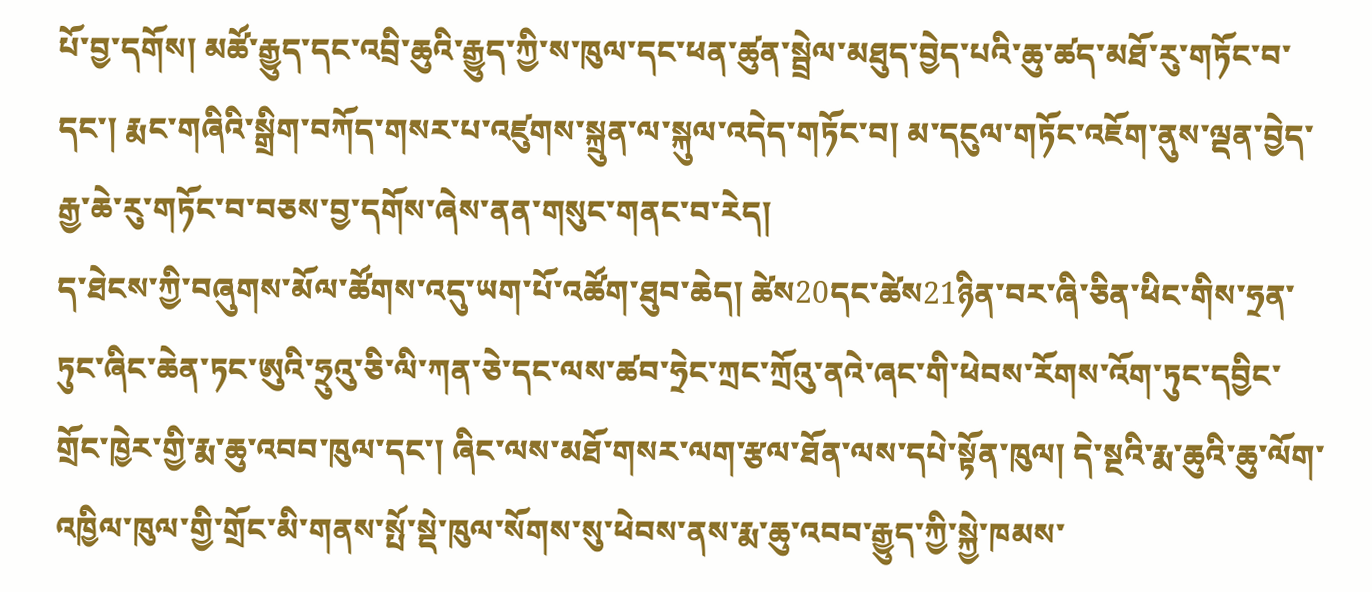པོ་བྱ་དགོས། མཚོ་རྒྱུད་དང་འབྲི་ཆུའི་རྒྱུད་ཀྱི་ས་ཁུལ་དང་ཕན་ཚུན་སྦྲེལ་མཐུད་བྱེད་པའི་ཆུ་ཚད་མཐོ་རུ་གཏོང་བ་དང་། རྨང་གཞིའི་སྒྲིག་བཀོད་གསར་པ་འཛུགས་སྐྲུན་ལ་སྐུལ་འདེད་གཏོང་བ། མ་དངུལ་གཏོང་འཇོག་ནུས་ལྡན་བྱེད་རྒྱ་ཆེ་རུ་གཏོང་བ་བཅས་བྱ་དགོས་ཞེས་ནན་གསུང་གནང་བ་རེད།
ད་ཐེངས་ཀྱི་བཞུགས་མོལ་ཚོགས་འདུ་ཡག་པོ་འཚོག་ཐུབ་ཆེད། ཚེས20དང་ཚེས21ཉིན་བར་ཞི་ཅིན་ཕིང་གིས་ཧྲན་ཏུང་ཞིང་ཆེན་ཏང་ཨུའི་ཧྲུའུ་ཅི་ལི་ཀན་ཅེ་དང་ལས་ཚབ་ཧྲེང་ཀྲང་ཀྲོའུ་ནའེ་ཞང་གི་ཕེབས་རོགས་འོག་ཏུང་དབྱིང་གྲོང་ཁྱེར་གྱི་རྨ་ཆུ་འབབ་ཁུལ་དང་། ཞིང་ལས་མཐོ་གསར་ལག་རྩལ་ཐོན་ལས་དཔེ་སྟོན་ཁུལ། དེ་སྔའི་རྨ་ཆུའི་ཆུ་ལོག་འཁྱིལ་ཁུལ་གྱི་གྲོང་མི་གནས་སྤོ་སྡེ་ཁུལ་སོགས་སུ་ཕེབས་ནས་རྨ་ཆུ་འབབ་རྒྱུད་ཀྱི་སྐྱེ་ཁམས་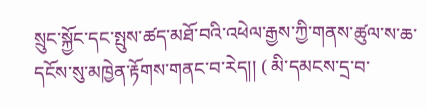སྲུང་སྐྱོང་དང་སྤུས་ཚད་མཐོ་བའི་འཕེལ་རྒྱས་ཀྱི་གནས་ཚུལ་ས་ཆ་དངོས་སུ་མཁྱེན་རྟོགས་གནང་བ་རེད།། ( མི་དམངས་དྲ་བ་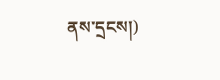ནས་དྲངས།)